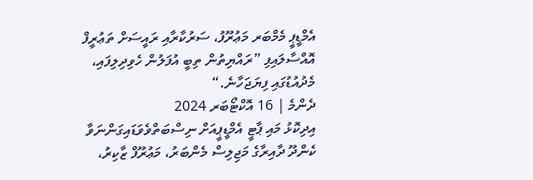އެމްޑީޕީ މެމްބަރ މަޢުރޫފު، ސަރުކާރާއި ރައީސަށް ތަޢުރީފް އޮއްސާލައިފި ”ރައްޔިތުން ތިބީ އުފަލުން ހެވިދިލިފައި، މެދުއުޑުގައި ފިޔަޖަހާނެ.“
ދެންމެ | 16 އޮކްޓޯބަރ 2024
އިދިކޮޅު މައި ޕާޓީ އެމްޑީޕީއަށް ނިސްބަތްވެވަޑައިގަންނަވާ ކެންދޫ ދާއިރާގެ މަޖިލިސް މެންބަރު، މަޢުރޫފް ޒާކިރު،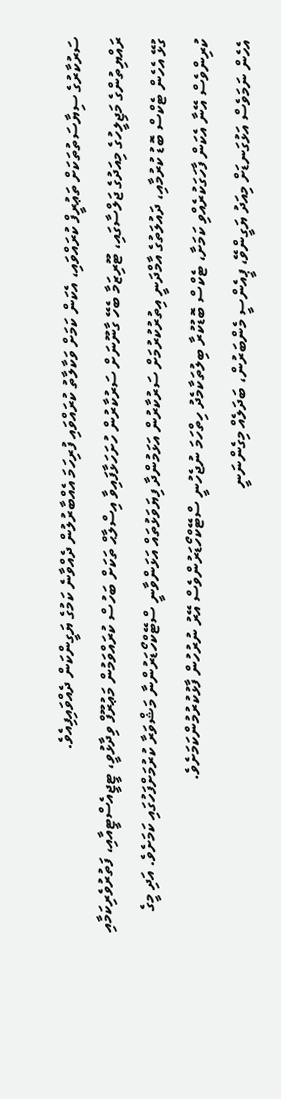ސަރުކާރުގެ ސިޔާސަތުތަކަށް ތަޢުރީފް ކުރައްވައި، އެކަން ކަމަށް ވަކާލާތު ކުރައްވައި ފުރިހަމަ އެއްބާރުލުން ދެއްވާނެ ކަމުގެ ޔަގީންކަން ދެއްވައިފިއެވެ.
ރައްޔިތުންގެ މަޖިލީހުގެ މިއަދުގެ ޖަލްސާގައި، ޓޫރިޒަމާ ބެހޭ ގާނޫނަށް ސަރުކާރުން ހުށަހަޅާފައިވާ އިސްލާޙް ތަކަށް ބަހުސް ކުރައްވަމުން މަޢުރޫފް ވިދާޅުވީ، ޓީޖީއެސްޓީއާއި، ފަތުރުވެރިކަމާއި ގުޅޭ އެހެން ޓެކްސް ބޮޑު ކުރުމާއި، ދައުލަތުގެ އާމްދަނީ އިތުރުކުރުމަށް ސަރުކާރުން އަޅަމުންދާ ފިޔަވަޅުތައް އަޅަންވާނީ ސްޓޭކްހޯޑަރުންނާ މަޝްވަރާ ކުރުމަށްފަހުގައި ކަމަށެވެ. އަދި މީގެ ކުރިންވެސް އޭނާ އެކަން ފާހަގަކުރެއްވި ކަމަށާ، ޓެކްސް ބޮޑުކުރާ ބިލުތަކާމެދު ހިތްހަމަ ނުޖެހުނީ ސްޓޭކްހޯޑަރުންވެސް އޭރު ނުރުހުން ފާޅުކުރުމުންކަމަށެވެ.
އެހެން ނަމަވެސް އަޅުގަނޑަށް މިއަދު ޔަގީންވޭ، ޕީއެންސީ މެންބަރުން، ބަދަލެއް މިގެންނަނީ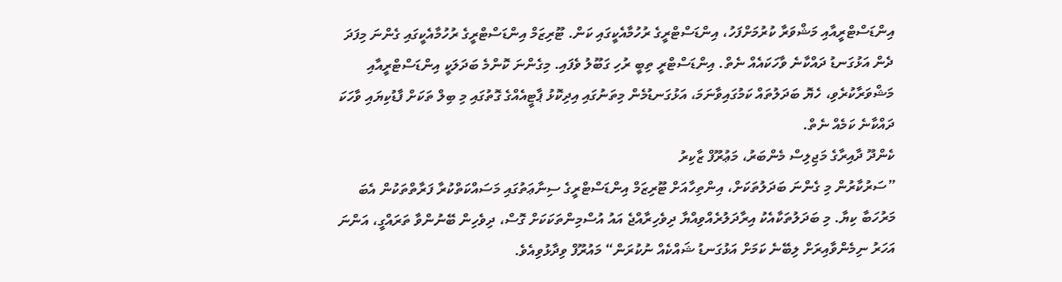އިންޑަސްޓްރީއާއި މަޝްވަރާ ކުރުމަށްފަހު، އިންޑަސްޓްރީގެ ރުހުމާއެކީގައި ކަން. ޓޫރިޒަމް އިންޑަސްޓްރީގެ ރުހުމާއެކީގައި ގެންނަ މިފަދަ ދެން އަޅުގަނޑު ދައްކާނެ ވާހަކައެއް ނެތް. އިންޑަސްޓްރީ ތިބީ ރުހި ގަބޫލު ވެފައި. މިގެންނަ ކޮންމެ ބަދަލަކީ އިންޑަސްޓްރީއާއި މަޝްވަރާކުރެވި، ހެޔޮ ބަދަލުތައް ކަމުގައިވާނަމަ، އަޅުގަނޑުމެން މިތަނުގައި އިދިކޮޅު ޕާޓީއެއްގެ ގޮތުގައި މި ބިލް ތަކަށް ފާޑުކިޔައި ވާހަކަ ދައްކާނެ ކަމެއް ނެތް.
ކެންދޫ ދާއިރާގެ މަޖިލިސް މެންބަރު، މަޢުރޫފް ޒާކިރު
”ސަރުކާރުން މި ގެންނަ ބަދަލުތަކަށް، އިންތިހާއަށް ޓޫރިޒަމް އިންޑަސްޓްރީގެ ސިނާޢަތުގައި މަސައްކަތްކުރާ ފަރާތްތަކުން އެބަ މަރުހަބާ ކިޔާ. މި ބަދަލުތަކާއެކު އިރާދަލުރެއްވިއްޔާ ދިވެހިރާއްޖެ އައު އުސްމިންތަކަކަށް ގޮސް، ދިވެހިން ބޭނުންވާ ތަރައްގީ، އަންނަ އަހަރު ނިމެންވާއިރަށް ލިބޭނެ ކަމަށް އަޅުގަނޑު ޝައްކެއް ނުކުރަން“ މައުރޫފް ވިދާޅުވިއެވެ.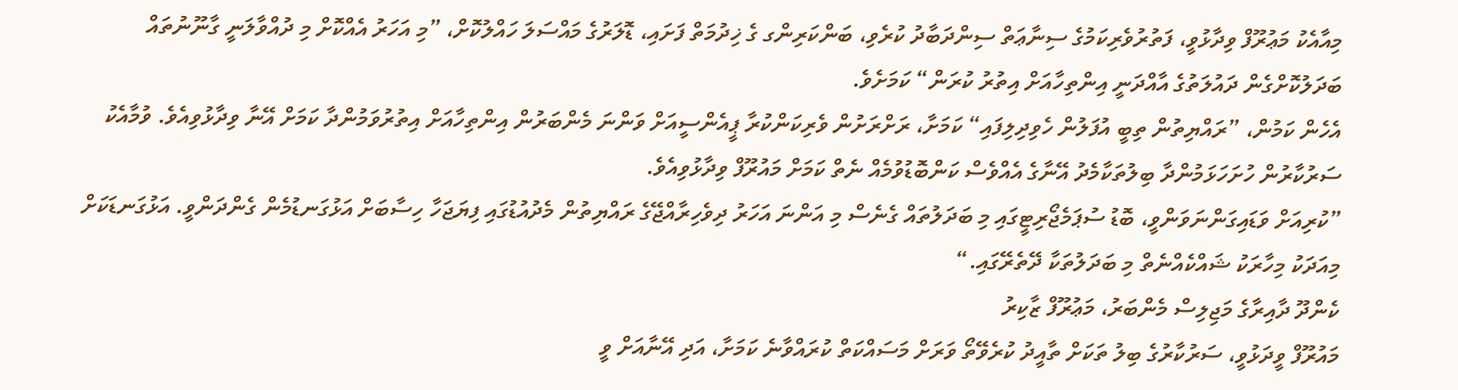މިއާއެކު މަޢުރޫފް ވިދާޅުވީ، ފަތުރުވެރިކަމުގެ ސިނާޢަތް ސިންދަބާދު ކުރެވި، ބަންކަރިންގ ގެ ޚިދުމަތް ފަށައި، ޑޮލަރުގެ މައްސަލަ ހައްލުކޮށް، ”މި އަހަރު އެއްކޮށް މި ދުއްވާލަނީ ގާނޫނުތައް ބަދަލުކޮށްގެން ދައުލަތުގެ އާއްދަނީ އިންތިހާއަށް އިތުރު ކުރަން“ ކަމަށެވެ.
އެހެން ކަމުން، ”ރައްޔިތުން ތިބީ އުފަލުން ހެވިދިލިފައި“ ކަމަށާ، ރަށްރަށުން ވެރިކަންކުރާ ޕީއެންސީއަށް ވަންނަ މެންބަރުން އިންތިހާއަށް އިތުރުވަމުންދާ ކަމަށް އޭނާ ވިދާޅުވިއެވެ. ވުމާއެކު ސަރުކާރުން ހުށަހަޅަމުންދާ ބިލުތަކާމެދު އޭނާގެ އެއްވެސް ކަންބޮޑުވުމެއް ނެތް ކަމަށް މައުރޫފް ވިދާޅުވިއެވެ.
”ކުރިއަށް ވަޑައިގަންނަވަންވީ، ބޮޑު ސުޕަމެޖޯރިޓީގައި މި ބަދަލުތައް ގެނެސް މި އަންނަ އަހަރު ދިވެހިރާއްޖޭގެ ރައްޔިތުން މެދުއުޑުގައި ފިޔަޖަހާ ހިސާބަށް އަޅުގަނޑުމެން ގެންދަންވީ. އަޅުގަނޑަކަށް މިއަދަކު މިހާރަކު ޝައްކެއްނެތް މި ބަދަލުތަކާ ދޭތެރޭގައި.“
ކެންދޫ ދާއިރާގެ މަޖިލިސް މެންބަރު، މަޢުރޫފް ޒާކިރު
މައުރޫފް ވީދަޅުވީ، ސަރުކާރުގެ ބިލު ތަކަށް ތާއީދު ކުރެވޭތޯ ވަރަށް މަސައްކަތް ކުރައްވާނެ ކަމަށާ، އަދި އޭނާއަށް ވީ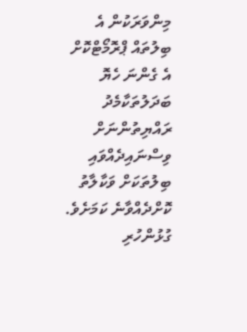މިންވަރަކުން އެ ބިލުތައް ޕްރޮމޯޓްކޮށް އެ ގެންނަ ހެޔޮ ބަދަލުތަކާމެދު ރައްޔިތުންނަށް ވިސްނައިދެއްވައި ބިލުތަކަށް ވަކާލާތު ކޮށްދެއްވާނެ ކަމަށެވެ.
ގުޅުންހުރި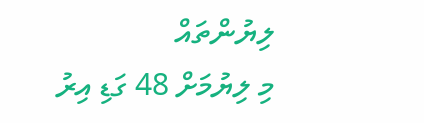ލިޔުންތައް
މި ލިޔުމަށް 48 ގަޑި އިރު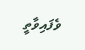ވެފައިވާތީ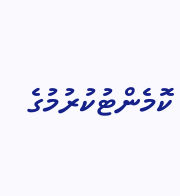ކޮމެންޓުކުރުމުގެ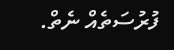ފުރުސަތެއް ނެތް.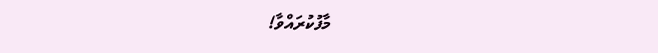މާފުކުރައްވާ!